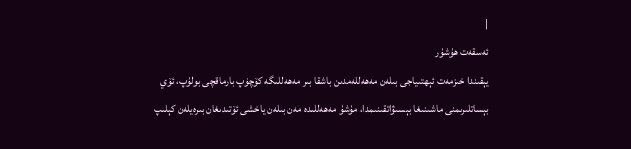|
ئەسقەت ھۇشۇر
يېقىندا خىزمەت ئېھتىياجى بىلەن مەھەللەمدىن باشقا بىر مەھەللىگە كۆچۈپ بارماقچى بولۇپ، ئۆي بېساتلىرىمنى ماشىنىغا بېسىۋاتقىنىمدا، مۇشۇ مەھەللىدە مەن بىلەن ياخشى ئۆتىدىغان بىرەيلەن كېلىپ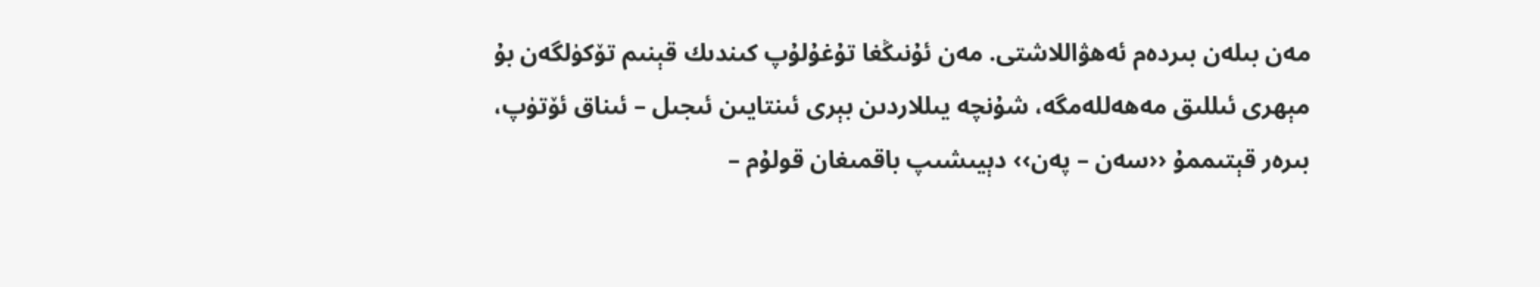مەن بىلەن بىردەم ئەھۋاللاشتى. مەن ئۇنىڭغا تۇغۇلۇپ كىندىك قېنىم تۆكۈلگەن بۇ مېھرى ئىللىق مەھەللەمگە، شۇنچە يىللاردىن بېرى ئىنتايىن ئىجىل – ئىناق ئۆتۈپ، بىرەر قېتىممۇ ‹‹سەن – پەن›› دېيىشىپ باقمىغان قولۇم –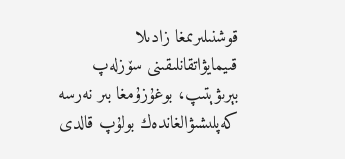قوشنىلىرىمغا زادىلا قىيمايۋاتقانلىقىنى سۆزلەپ بېرىۋېتىپ، بوغۇزۇمغا بىر نەرسە كەپلىشىۋالغاندەك بولۇپ قالدى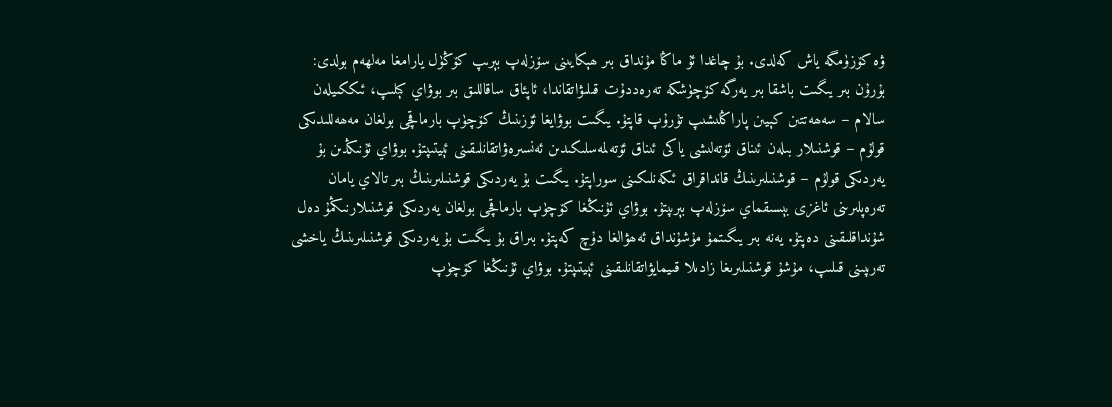ۋە كۆزۈمگە ياش كەلدى. بۇ چاغدا ئۇ ماڭا مۇنداق بىر ھېكايىنى سۆزلەپ بېرىپ كۆڭۈل يارامغا مەلھەم بولدى:
بۇرۇن بىر يىگىت باشقا بىر يەرگە كۆچۈشكە تەرەددۇت قىلىۋاتقاندا، ئاپئاق ساقاللىق بىر بوۋاي كېلىپ، ئىككىيلەن سالام – سەھەتتىن كېيىن پاراڭلىشىپ تۇرۇپ قاپتۇ. يىگىت بوۋايغا ئۆزىنىڭ كۆچۈپ بارماقچى بولغان مەھەللىدىكى قولۇم – قوشنىلار بىلەن ئىناق ئۆتەلىشى ياكى ئىناق ئۆتەلمەسلىكىدىن ئەنسىرەۋاتقانلىقىنى ئېيتىپتۇ. بوۋاي ئۇنىڭدىن بۇ يەردىكى قولۇم – قوشنىلىرىنىڭ قانداقراق ئىكەنلىكىنى سوراپتۇ. يىگىت بۇ يەردىكى قوشنىلىرىنىڭ بىر تالاي يامان تەرەپلىرىنى ئاغزى بېسىقماي سۆزلەپ بېرىپتۇ. بوۋاي ئۇنىڭغا كۆچۈپ بارماقچى بولغان يەردىكى قوشنىلارنىڭمۇ دەل شۇنداقلىقىنى دەپتۇ. يەنە بىر يىگىتمۇ مۇشۇنداق ئەھۋالغا دۇچ كەپتۇ. بىراق بۇ يىگىت بۇ يەردىكى قوشنىلىرىنىڭ ياخشى تەرىپىنى قىلىپ، مۇشۇ قوشنىلىرىغا زادىلا قىيمايۋاتقانلىقىنى ئېيتىپتۇ. بوۋاي ئۇنىڭغا كۆچۈپ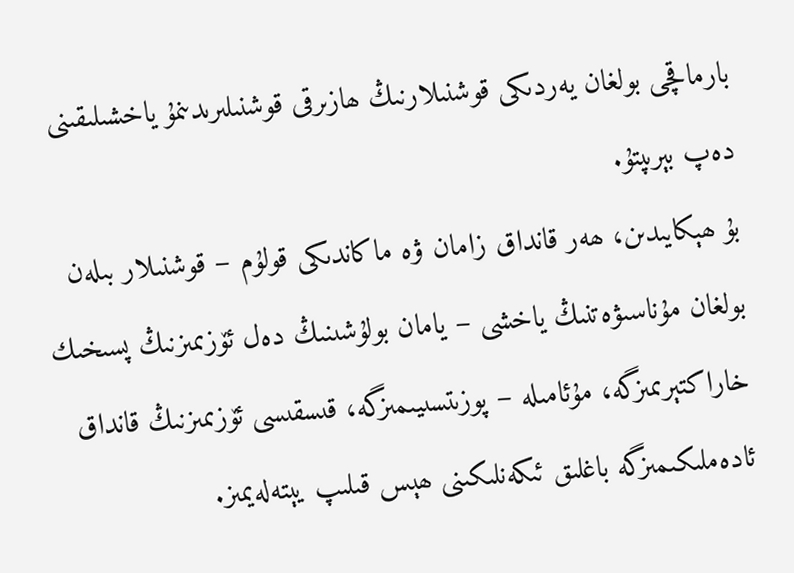بارماقچى بولغان يەردىكى قوشنىلارنىڭ ھازىرقى قوشنىلىرىدىنمۇ ياخشىلىقىنى دەپ بېرىپتۇ.
بۇ ھېكايىدىن، ھەر قانداق زامان ۋە ماكاندىكى قولۇم – قوشنىلار بىلەن بولغان مۇناسىۋەتنىڭ ياخشى – يامان بولۇشىنىڭ دەل ئۆزىمىزنىڭ پسىخىك خاراكتېرىمىزگە، مۇئامىلە – پوزىتسىيىمىزگە، قىسقىسى ئۆزىمىزنىڭ قانداق ئادەملىكىمىزگە باغلىق ئىكەنلىكىنى ھېس قىلىپ يېتەلەيمىز.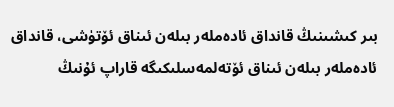بىر كىشىنىڭ قانداق ئادەملەر بىلەن ئىناق ئۆتۈشى، قانداق ئادەملەر بىلەن ئىناق ئۆتەلمەسلىكىگە قاراپ ئۇنىڭ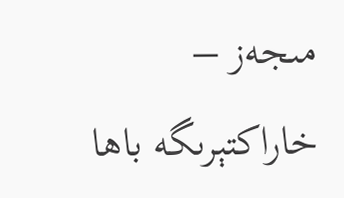مىجەز – خاراكتېرىگە باھا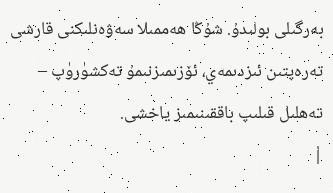بەرگىلى بولىدۇ. شۇڭا ھەممىلا سەۋەنلىكنى قارشى تەرەپتىن ئىزدىمەي، ئۆزىمىزنىمۇ تەكشۈرۈپ – تەھلىل قىلىپ باققىنىمىز ياخشى.
|